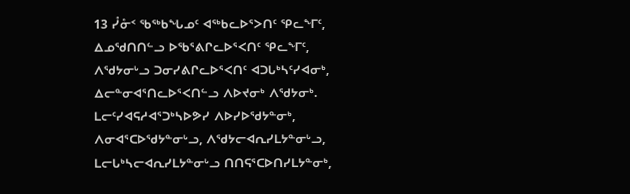13 ᓮᓁᑉ ᖃᖅᑲᖓᓄᑦ ᐊᖅᑲᓚᐅᕐᐳᑎᑦ ᕿᓚᖕᒥᑦ, ᐃᓄᖁᑎᑎᓪᓗ ᐅᖃᕐᕕᒋᓚᐅᕐᐸᑎᑦ ᕿᓚᖕᒥᑦ, ᐱᖁᔭᓂᒡᓗ ᑐᓂᓯᕕᒋᓚᐅᕐᐸᑎᑦ ᐊᑐᒐᒃᓴᑦᓯᐊᓂᒃ, ᐃᓕᓐᓂᐊᕐᑎᓚᐅᕐᐸᑎᓪᓗ ᐱᐅᔪᓂᒃ ᐱᖁᔭᓂᒃ.
ᒪᓕᑦᓯᐊᕋᓱᐊᕐᑐᒃᓴᐅᕗᓯ ᐱᐅᓯᐅᖁᔭᓐᓂᒃ, ᐱᓂᐊᕐᑕᐅᖁᔭᓐᓂᒡᓗ, ᐱᖁᔭᓕᐊᕆᓯᒪᔭᓐᓂᒡᓗ, ᒪᓕᒐᒃᓴᓕᐊᕆᓯᒪᔭᓐᓂᒡᓗ ᑎᑎᕋᕐᑕᐅᑎᓯᒪᔭᓐᓂᒃ,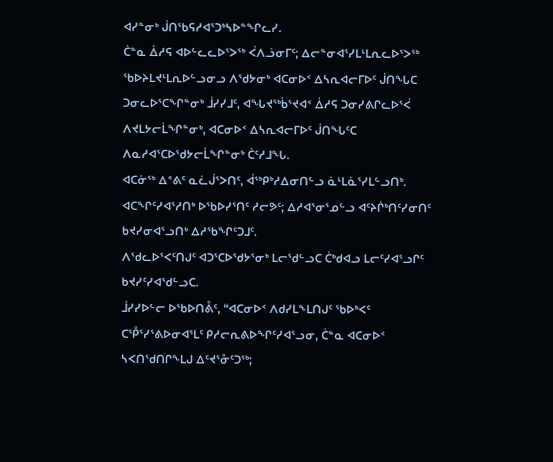ᐊᓯᓐᓂᒃ ᒎᑎᖃᕋᓱᐊᕐᑐᒃᓴᐅᓐᖏᓚᓯ.
ᑖᓐᓇ ᐄᓱᕋ ᐊᐅᓪᓚᓚᐅᕐᐳᖅ ᐹᐱᓘᓂᒥᑦ; ᐃᓕᓐᓂᐊᕐᓯᒪᒻᒪᕆᓚᐅᕐᐳᖅ ᖃᐅᔨᒪᔪᒻᒪᕆᐅᓪᓗᓂᓗ ᐱᖁᔭᓂᒃ ᐊᑕᓂᐅᑉ ᐃᓴᕆᐊᓕᒥᐅᑦ ᒎᑎᖓᑕ ᑐᓂᓚᐅᕐᑕᖏᓐᓂᒃ ᒨᓯᓯᒧᑦ, ᐊᖓᔪᖅᑳᕐᔪᐊᑉ ᐄᓱᕋ ᑐᓂᓯᕕᒋᓚᐅᕐᐹ ᐱᔪᒪᔭᓕᒫᖏᓐᓂᒃ, ᐊᑕᓂᐅᑉ ᐃᓴᕆᐊᓕᒥᐅᑦ ᒎᑎᖓᑦᑕ ᐱᓇᓱᐊᕐᑕᐅᖁᔭᓕᒫᖏᓐᓂᒃ ᑖᑦᓱᒧᖓ.
ᐊᑕᓃᖅ ᐃᕝᕕᑦ ᓇᓛᒎᕐᐳᑎᑦ, ᐋᖅᑭᒃᓱᐃᓂᑎᓪᓗ ᓈᒻᒪᓈᕐᓯᒪᓪᓗᑎᒃ.
ᐊᑕᖏᑦᓯᐊᕐᓱᑎᒃ ᐅᖃᐅᓯᕐᑎᑦ ᓱᓕᕗᑦ; ᐃᓱᐊᕐᓂᕐᓄᓪᓗ ᐊᑦᔨᒌᒃᑎᑦᓯᓂᑎᑦ ᑲᔪᓯᓂᐊᕐᓗᑎᒃ ᐃᓱᖃᖏᑦᑐᒧᑦ.
ᐱᖁᓚᐅᕐᐸᑦᑎᒍᑦ ᐊᑐᕐᑕᐅᖁᔭᕐᓂᒃ ᒪᓕᖁᓪᓗᑕ ᑖᒃᑯᐊᓗ ᒪᓕᑦᓯᐊᕐᓗᒋᑦ ᑲᔪᓯᑦᓯᐊᖁᓪᓗᑕ.
ᒨᓯᓯᐅᓪᓕ ᐅᖃᐅᑎᕔᑦ, “ᐊᑕᓂᐅᑉ ᐱᑯᓯᒪᖕᒪᑎᒍᑦ ᖃᐅᒃᐸᑦ ᑕᕾᕐᓯᕐᕕᐅᓂᐊᕐᒪᑦ ᑭᓱᓕᕆᕕᐅᖏᑦᓯᐊᕐᓗᓂ, ᑖᓐᓇ ᐊᑕᓂᐅᑉ ᓴᐸᑎᖁᑎᒋᖕᒪᒍ ᐃᑦᔪᕐᓁᑦᑐᖅ;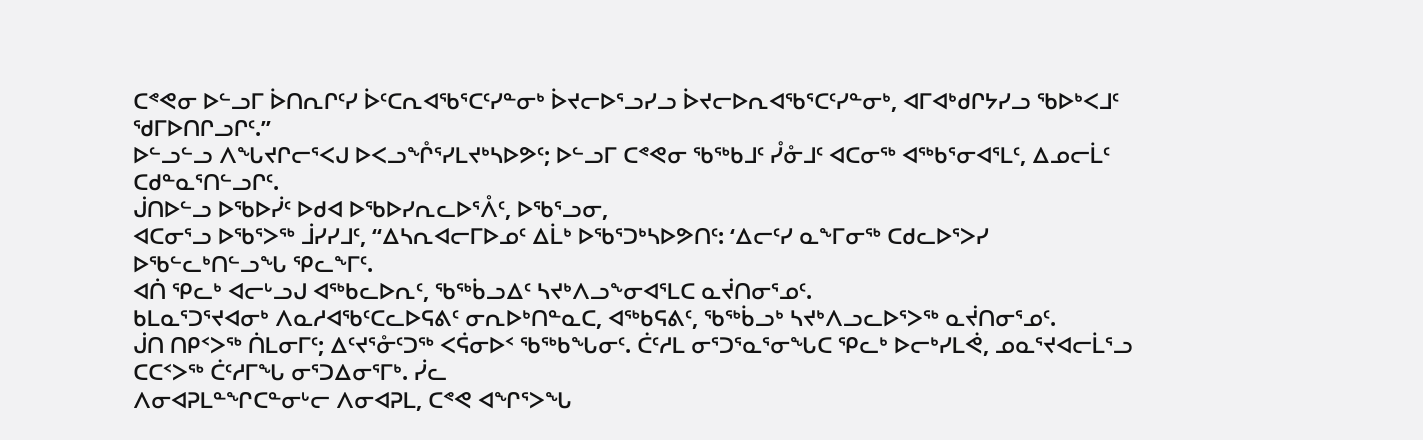ᑕᕝᕙᓂ ᐅᓪᓗᒥ ᐆᑎᕆᒋᑦᓯ ᐆᑦᑕᕆᐊᖃᕐᑕᑦᓯᓐᓂᒃ ᐆᔪᓕᐅᕐᓗᓯᓗ ᐆᔪᓕᐅᕆᐊᖃᕐᑕᑦᓯᓐᓂᒃ, ᐊᒥᐊᒃᑯᒋᔭᓯᓗ ᖃᐅᒃᐸᒧᑦ ᖁᒥᐅᑎᒋᓗᒋᑦ.”
ᐅᓪᓗᓪᓗ ᐱᖓᔪᒋᓕᕐᐸᒍ ᐅᐸᓗᖎᕐᓯᒪᔪᒃᓴᐅᕗᑦ; ᐅᓪᓗᒥ ᑕᕝᕙᓂ ᖃᖅᑲᒧᑦ ᓮᓁᒧᑦ ᐊᑕᓂᖅ ᐊᖅᑲᕐᓂᐊᕐᒪᑦ, ᐃᓄᓕᒫᑦ ᑕᑯᓐᓇᕐᑎᓪᓗᒋᑦ.
ᒎᑎᐅᓪᓗ ᐅᖃᐅᓰᑦ ᐅᑯᐊ ᐅᖃᐅᓯᕆᓚᐅᕐᐰᑦ, ᐅᖃᕐᓗᓂ,
ᐊᑕᓂᕐᓗ ᐅᖃᕐᐳᖅ ᒨᓯᓯᒧᑦ, “ᐃᓴᕆᐊᓕᒥᐅᓄᑦ ᐃᒫᒃ ᐅᖃᕐᑐᒃᓴᐅᕗᑎᑦ: ‘ᐃᓕᑦᓯ ᓇᖕᒥᓂᖅ ᑕᑯᓚᐅᕐᐳᓯ ᐅᖃᓪᓚᒃᑎᓪᓗᖓ ᕿᓚᖕᒥᑦ.
ᐊᑏ ᕿᓚᒃ ᐊᓕᒡᓗᒍ ᐊᖅᑲᓚᐅᕆᑦ, ᖃᖅᑳᓗᐃᑦ ᓴᔪᒃᐱᓗᖕᓂᐊᕐᒪᑕ ᓇᔫᑎᓂᕐᓄᑦ.
ᑲᒪᓇᕐᑐᕐᔪᐊᓂᒃ ᐱᓇᓱᐊᖃᑦᑕᓚᐅᕋᕕᑦ ᓂᕆᐅᒃᑎᓐᓇᑕ, ᐊᖅᑲᕋᕕᑦ, ᖃᖅᑳᓗᒃ ᓴᔪᒃᐱᓗᓚᐅᕐᐳᖅ ᓇᔫᑎᓂᕐᓄᑦ.
ᒎᑎ ᑎᑭᑉᐳᖅ ᑏᒪᓂᒥᑦ; ᐃᑦᔪᕐᓁᑦᑐᖅ ᐸᕌᓂᐅᑉ ᖃᖅᑲᖓᓂᑦ. ᑖᑦᓱᒪ ᓂᕐᑐᕐᓇᕐᓂᖓᑕ ᕿᓚᒃ ᐅᓕᒃᓯᒪᕚ, ᓄᓇᕐᔪᐊᓕᒫᕐᓗ ᑕᑕᑉᐳᖅ ᑖᑦᓱᒥᖓ ᓂᕐᑐᐃᓂᕐᒥᒃ. ᓰᓚ
ᐱᓂᐊᕈᒪᓐᖏᑕᓐᓂᒡᓕ ᐱᓂᐊᕈᒪ, ᑕᕝᕙ ᐊᖏᕐᐳᖓ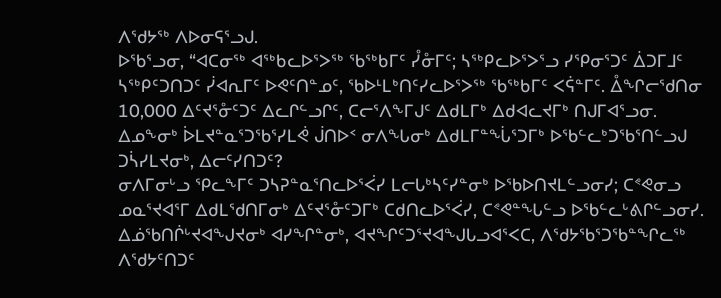ᐱᖁᔭᖅ ᐱᐅᓂᕋᕐᓗᒍ.
ᐅᖃᕐᓗᓂ, “ᐊᑕᓂᖅ ᐊᖅᑲᓚᐅᕐᐳᖅ ᖃᖅᑲᒥᑦ ᓮᓁᒥᑦ; ᓴᖅᑭᓚᐅᕐᐳᕐᓗ ᓯᕿᓂᕐᑐᑦ ᐄᑐᒥᒧᑦ ᓴᖅᑭᑦᑐᑎᑐᑦ ᓰᐊᕆᒥᑦ ᐅᕙᑦᑎᓐᓄᑦ, ᖃᐅᒻᒪᒃᑎᑦᓯᓚᐅᕐᐳᖅ ᖃᖅᑲᒥᑦ ᐸᕌᓐᒥᑦ. ᐂᖏᓕᖁᑎᓂ 10,000 ᐃᑦᔪᕐᓁᑦᑐᑦ ᐃᓚᒋᓪᓗᒋᑦ, ᑕᓕᕐᐱᖕᒥᒍᑦ ᐃᑯᒪᒥᒃ ᐃᑯᐊᓚᔪᒥᒃ ᑎᒍᒥᐊᕐᓗᓂ.
ᐃᓄᖕᓂᒃ ᐆᒪᔪᓐᓇᕐᑐᖃᕐᓯᒪᕚ ᒎᑎᐅᑉ ᓂᐱᖓᓂᒃ ᐃᑯᒪᒥᓐᖔᕐᑐᒥᒃ ᐅᖃᓪᓚᒃᑐᖃᕐᑎᓪᓗᒍ ᑐᓵᓯᒪᔪᓂᒃ, ᐃᓕᑦᓯᑎᑐᑦ?
ᓂᐱᒥᓂᒡᓗ ᕿᓚᖕᒥᑦ ᑐᓴᕈᓐᓇᕐᑎᓚᐅᕐᐹᓯ ᒪᓕᒐᒃᓴᑦᓯᓐᓂᒃ ᐅᖃᐅᑎᔪᒪᓪᓗᓂᓯ; ᑕᕝᕙᓂᓗ ᓄᓇᕐᔪᐊᕐᒥ ᐃᑯᒪᖁᑎᒥᓂᒃ ᐃᑦᔪᕐᓁᑦᑐᒥᒃ ᑕᑯᑎᓚᐅᕐᐹᓯ, ᑕᕝᕙᓐᖓᓪᓗ ᐅᖃᓪᓚᒡᕕᒋᓪᓗᓂᓯ.
ᐃᓅᖃᑎᒌᒡᔪᐊᖑᔪᓂᒃ ᐊᓯᖏᓐᓂᒃ, ᐊᔪᖏᑦᑐᕐᔪᐊᖑᒐᓗᐊᕐᐸᑕ, ᐱᖁᔭᖃᕐᑐᖃᓐᖏᓚᖅ ᐱᖁᔭᑦᑎᑐᑦ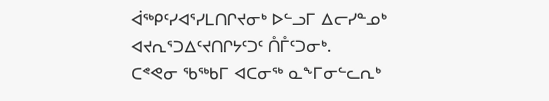ᐋᖅᑭᑦᓯᐊᕐᓯᒪᑎᒋᔪᓂᒃ ᐅᓪᓗᒥ ᐃᓕᓯᓐᓄᒃ ᐊᔪᕆᕐᑐᐃᑦᔪᑎᒋᔭᑦᑐᑦ ᑍᒤᑦᑐᓂᒃ.
ᑕᕝᕙᓂ ᖃᖅᑲᒥ ᐊᑕᓂᖅ ᓇᖕᒥᓂᓪᓚᕆᒃ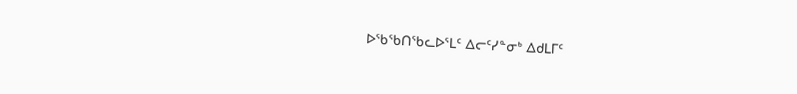ᐅᖃᖃᑎᖃᓚᐅᕐᒪᑦ ᐃᓕᑦᓯᓐᓂᒃ ᐃᑯᒪᒥᑦ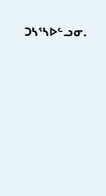ᑐᓴᕐᓴᐅᓪᓗᓂ.